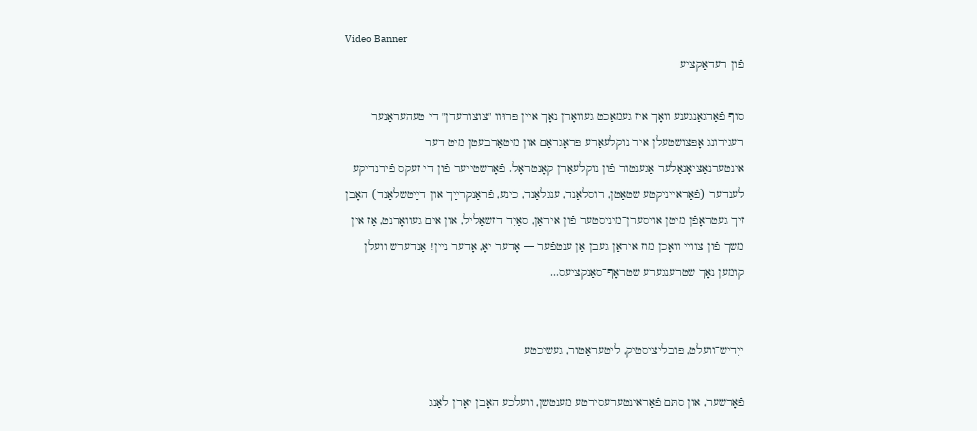Video Banner
פֿון רעדאַקציע

סוף פֿאַרגאַנגענע וואָך איז געמאַכט געוואָרן נאָך איין פּרוּוו "צוצורעדן" די טעהעראַנער רעגירונג אָפּצושטעלן איר נוקלעאַרע פּראָגראַם און מיטאַרבעטן מיט דער אינטערנאַציאָנאַלער אַגענטור פֿון נוקלעאַרן קאָנטראָל. פֿאָרשטייער פֿון די זעקס פֿירנדיקע לענדער (פֿאַראייניקטע שטאַטן, רוסלאַנד, ענגלאַנד, כינע, פֿראַנקרײַך און דײַטשלאַנד) האָבן זיך געטראָפֿן מיטן אויסערן־מיניסטער פֿון איראַן, סאַיִד דזשאַליל, און אים געוואָרנט, אַז אין משך פֿון צוויי וואָכן מוז איראַן געבן אַן ענטפֿער — אָדער יאָ, אָדער ניין! אַנדערש וועלן קומען נאָך שטרענגערע שטראָף־סאַנקציעס...


ייִדיש־וועלט, פּובליציסטיק, ליטעראַטור, געשיכטע

פֿאָרשער, און סתּם פֿאַראינטערעסירטע מענטשן, וועלכע האָבן יאָרן לאַנג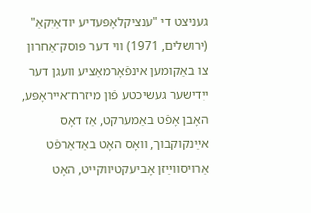געניצט די "ענציקלאָפּעדיע יודאַיִקאַ" (ירושלים, 1971) ווי דער פּוסק־אַחרון צו באַקומען אינפֿאָרמאַציע וועגן דער ייִדישער געשיכטע פֿון מיזרח־אייראָפּע, האָבן אָפֿט באַמערקט, אַז דאָס אײַנקוקבוך, וואָס האָט באַדאַרפֿט אַרויסווײַזן אָביעקטיווקייט, האָט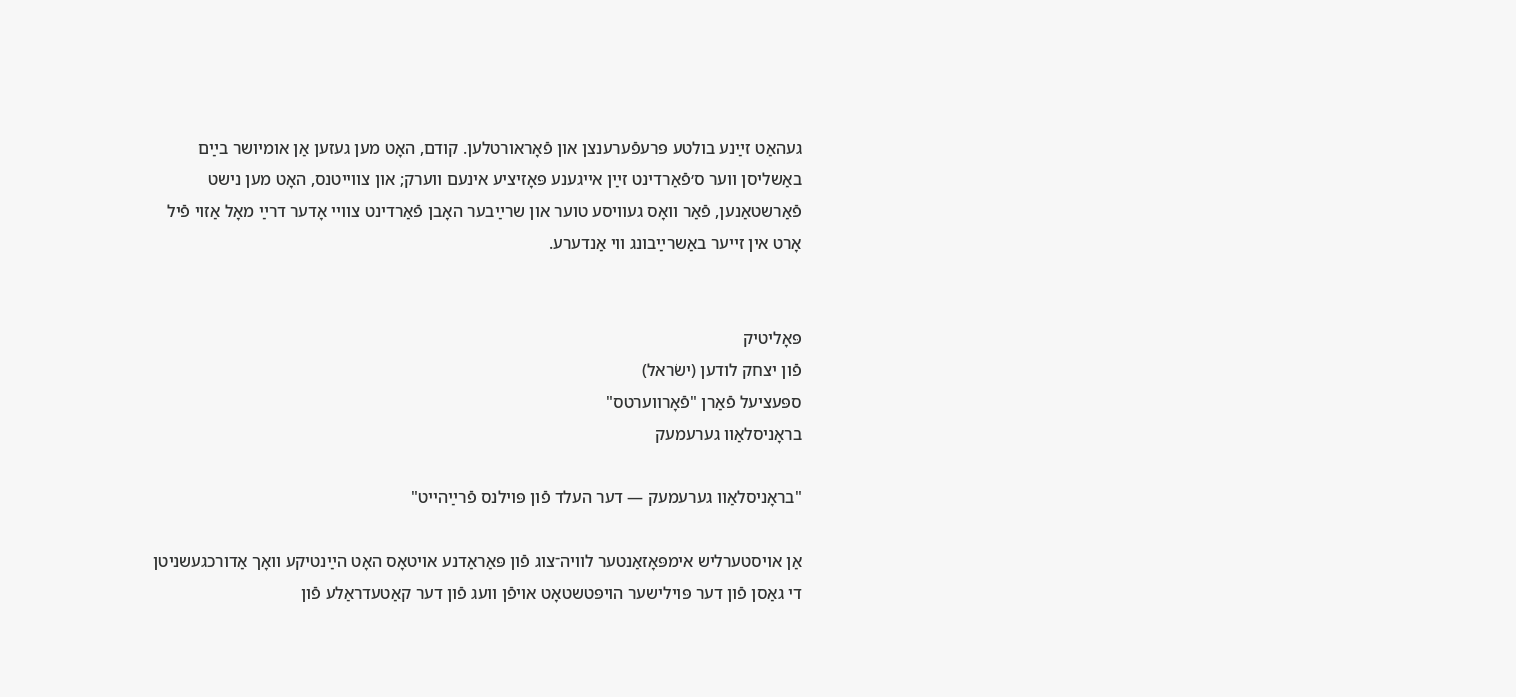געהאַט זײַנע בולטע פּרעפֿערענצן און פֿאָראורטלען. קודם, האָט מען געזען אַן אומיושר בײַם באַשליסן ווער ס׳פֿאַרדינט זײַן אייגענע פּאָזיציע אינעם ווערק; און צווייטנס, האָט מען נישט פֿאַרשטאַנען, פֿאַר וואָס געוויסע טוער און שרײַבער האָבן פֿאַרדינט צוויי אָדער דרײַ מאָל אַזוי פֿיל אָרט אין זייער באַשרײַבונג ווי אַנדערע.


פּאָליטיק
פֿון יצחק לודען (ישׂראל)
ספּעציעל פֿאַרן "פֿאָרװערטס"
בראָניסלאַוו גערעמעק

"בראָניסלאַוו גערעמעק — דער העלד פֿון פּוילנס פֿרײַהייט"

אַן אויסטערליש אימפּאָזאַנטער לוויה־צוג פֿון פּאַראַדנע אויטאָס האָט הײַנטיקע וואָך אַדורכגעשניטן די גאַסן פֿון דער פּוילישער הויפּטשטאָט אויפֿן וועג פֿון דער קאַטעדראַלע פֿון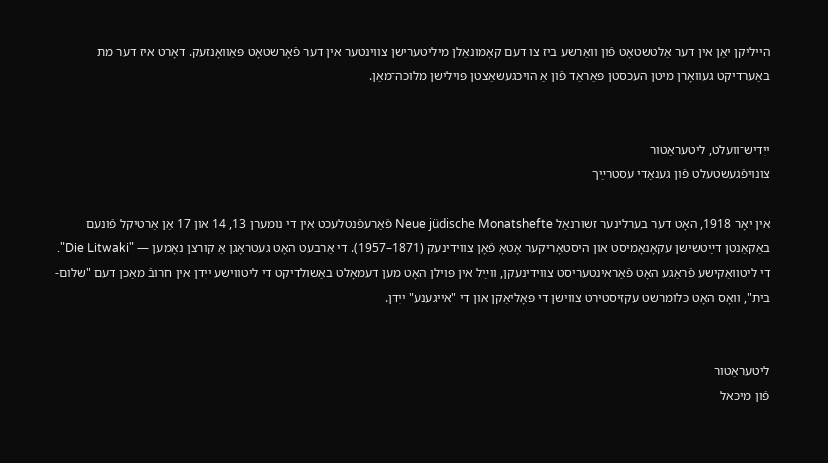הייליקן יאַן אין דער אַלטשטאָט פֿון וואַרשע ביז צו דעם קאָמונאַלן מיליטערישן צווינטער אין דער פֿאָרשטאָט פּאַוואָנזעק. דאָרט איז דער מת באַערדיקט געוואָרן מיטן העכסטן פּאַראַד פֿון אַ הויכגעשאַצטן פּוילישן מלוכה־מאַן.


ייִדיש־וועלט, ליטעראַטור
צונויפֿגעשטעלט פֿון גענאַדי עסטרײַך

אין יאָר 1918, האָט דער בערלינער זשורנאַל Neue jüdische Monatshefte פֿאַרעפֿנטלעכט אין די נומערן 13, 14 און 17 אַן אַרטיקל פֿונעם באַקאַנטן דײַטשישן עקאָנאָמיסט און היסטאָריקער אָטאָ פֿאָן צווידינעק (1871–1957). די אַרבעט האָט געטראָגן אַ קורצן נאָמען — "Die Litwaki". די ליטוואַקישע פֿראַגע האָט פֿאַראינטעריסט צווידינעקן, ווײַל אין פּוילן האָט מען דעמאָלט באַשולדיקט די ליטווישע ייִדן אין חרובֿ מאַכן דעם "שלום-בית", וואָס האָט כּלומרשט עקזיסטירט צווישן די פּאָליאַקן און די "אייגענע" ייִדן.


ליטעראַטור
פֿון מיכאל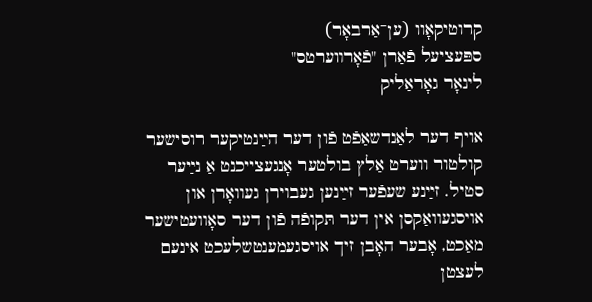קרוטיקאָוו (ען־אַרבאָר)
ספּעציעל פֿאַרן "פֿאָרװערטס"
לינאָר גאָראַליק

אויף דער לאַנדשאַפֿט פֿון דער הײַנטיקער רוסישער קולטור ווערט אַלץ בולטער אָנגעצייכנט אַ נײַער סטיל. זײַנע שעפֿער זײַנען געבוירן געוואָרן און אויסגעוואַקסן אין דער תּקופֿה פֿון דער סאָוועטישער מאַכט, אָבער האָבן זיך אויסגעמענטשלעכט אינעם לעצטן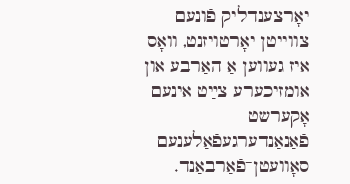יאָרצענדליק פֿונעם צווייטן יאָרטויזנט, וואָס איז געווען אַ האַרבע און אומזיכערע צײַט אינעם אָקערשט פֿאַנאַנדערגעפֿאַלענעם סאָוועטן־פֿאַרבאַנד.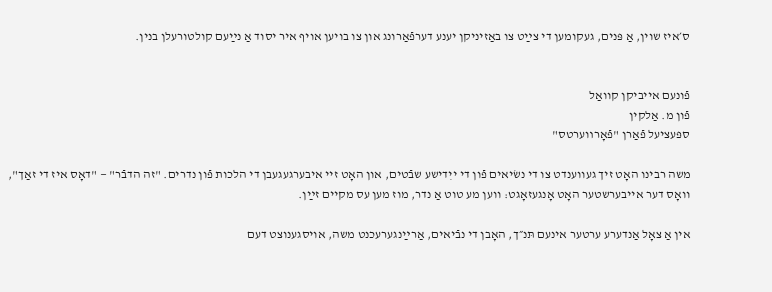ס׳איז שוין, אַ פּנים, געקומען די צײַט צו באַזיניקן יענע דערפֿאַרונג און צו בויען אויף איר יסוד אַ נײַעם קולטורעלן בנין.


פֿונעם אייביקן קוואַל
פֿון מ. אַלקין
ספּעציעל פֿאַרן "פֿאָרװערטס"

משה רבינו האָט זיך געווענדט צו די נשׂיאים פֿון די ייִדישע שבֿטים, און האָט זיי איבערגעגעבן די הלכות פֿון נדרים. "זה הדבֿר" — "דאָס איז די זאַך", וואָס דער אייבערשטער האָט אָנגעזאָגט: ווען מע טוט אַ נדר, מוז מען עס מקיים זײַן.

אין אַ צאָל אַנדערע ערטער אינעם תּנ״ך, האָבן די נבֿיאים, אַרײַנגערעכנט משה, אויסגענוצט דעם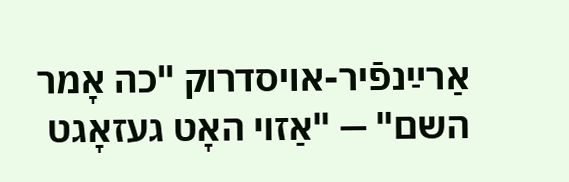אַרײַנפֿיר-אויסדרוק "כה אָמר השם" — "אַזוי האָט געזאָגט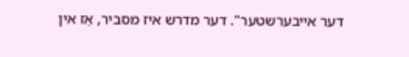דער אייבערשטער". דער מדרש איז מסביר, אַז אין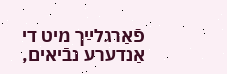פֿאַרגלײַך מיט די אַנדערע נבֿיאים,